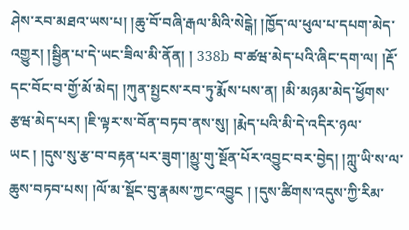ཤེས་རབ་མཐའ་ཡས་པ། །ཆུ་བོ་བཞི་རྒལ་མིའི་སེངྒེ། །ཁྱོད་ལ་ཕུལ་པ་དཔག་མེད་འགྱུར། །སྦྱིན་པ་དེ་ཡང་ཟིལ་མི་ནོན། ། 338b བ་ཚཝ་མེད་པའི་ཞིང་དག་ལ། །རྡོ་དང་བོང་བ་གྱོ་མོ་མེད། །ཀུན་སྤྱངས་རབ་ཏུ་རྨོས་པས་ན། །མི་མཉམ་མེད་ཕྱོགས་རྩཝ་མེད་པར། །ཇི་ལྟར་ས་བོན་བཏབ་ནས་སུ། །རྨེད་པའི་མི་དེ་འདིར་ཉལ་ཡང ། །དུས་སུ་རྩ་བ་བརྟན་པར་ཟུག་།མྱུ་གུ་སྔོན་པོར་འབྱུང་བར་བྱེད། །ཀླུ་ཡི་ས་ལ་ཆུས་བཏབ་པས། །ལོ་མ་སྡོང་བུ་རྣམས་ཀྱང་འབྱུང ། །དུས་ཚིགས་འདུས་ཀྱི་རིམ་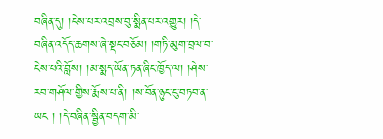བཞིན་དུ། །ངེས་པར་འབྲས་བུ་སྨིན་པར་འགྱུར། །དེ་བཞིན་འདོད་ཆགས་ཞེ་སྡང་བཅོམ། །གཏི་མུག་བྲལ་བ་ངེས་པའི་བློས། །མ་སྨད་ཡོན་ཏན་ཞིང་ཁྱོད་ལ། །ཤེས་རབ་གཤོལ་གྱིས་རྨོས་པ་ནི། །ས་བོན་ཉུང་ངུ་བཏབ་ན་ཡང ། །དེ་བཞིན་སྦྱིན་བདག་མི་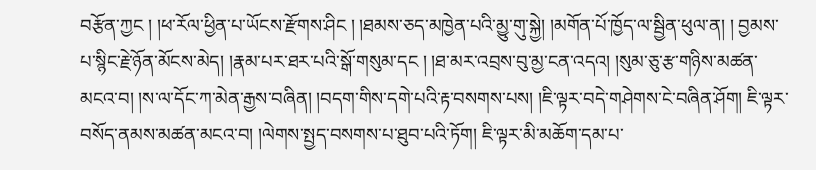བརྩོན་ཀྱང ། །ཕ་རོལ་ཕྱིན་པ་ཡོངས་རྫོགས་ཤིང ། །ཐམས་ཅད་མཁྱེན་པའི་མྱུ་གུ་སྐྱེ། །མགོན་པོ་ཁྱོད་ལ་སྦྱིན་ཕུལ་ན། ། བྱམས་པ་སྙིང་རྗེ་ཉོན་མོངས་མེད། །རྣམ་པར་ཐར་པའི་སྒོ་གསུམ་དང ། །ཐ་མར་འབྲས་བུ་མྱ་ངན་འདའ། །སུམ་ཅུ་རྩ་གཉིས་མཚན་མངའ་བ། །ས་ལ་དོང་ཀ་མེན་རྒྱས་བཞིན། །བདག་གིས་དགེ་པའི་རྟ་བསགས་པས། །ཇི་ལྟར་བདེ་གཤེགས་ངེ་བཞིན་ཤོག། ཇི་ལྟར་བསོད་ནམས་མཚན་མངའ་བ། །ལེགས་སྤྱད་བསགས་པ་ཐུབ་པའི་ཏོག། ཇི་ལྟར་མི་མཆོག་དམ་པ་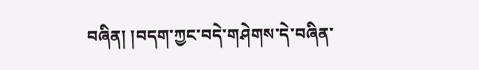བཞིན། །བདག་ཀྱང་བདེ་གཤེགས་དེ་བཞིན་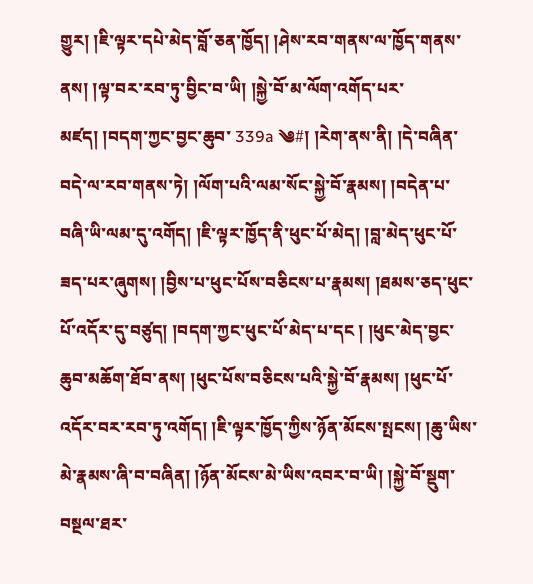གྱུར། །ཇི་ལྟར་དཔེ་མེད་བློ་ཅན་ཁྱོད། །ཤེས་རབ་གནས་ལ་ཁྱོད་གནས་ནས། །ལྟ་བར་རབ་ཏུ་བྱིང་བ་ཡི། །སྐྱེ་བོ་མ་ལོག་འགོད་པར་མཛད། །བདག་ཀྱང་བྱང་ཆུབ་ 339a ༄#། །རེག་ནས་ནི། །དེ་བཞིན་བདེ་ལ་རབ་གནས་ཏེ། །ལོག་པའི་ལམ་སོང་སྐྱེ་བོ་རྣམས། །བདེན་པ་བཞི་ཡི་ལམ་དུ་འགོད། །ཇི་ལྟར་ཁྱོད་ནི་ཕུང་པོ་མེད། །བླ་མེད་ཕུང་པོ་ཟད་པར་ཞུགས། །བྱིས་པ་ཕུང་པོས་བཅིངས་པ་རྣམས། །ཐམས་ཅད་ཕུང་པོ་འདོར་དུ་བཙུད། །བདག་ཀྱང་ཕུང་པོ་མེད་པ་དང ། །ཕུང་མེད་བྱང་ཆུབ་མཆོག་ཐོབ་ནས། །ཕུང་པོས་བཅིངས་པའི་སྐྱེ་བོ་རྣམས། །ཕུང་པོ་འདོར་བར་རབ་ཏུ་འགོད། །ཇི་ལྟར་ཁྱོད་ཀྱིས་ཉོན་མོངས་སྤངས། །ཆུ་ཡིས་མེ་རྣམས་ཞི་བ་བཞིན། །ཉོན་མོངས་མེ་ཡིས་འབར་བ་ཡི། །སྐྱེ་བོ་སྡུག་བསྔལ་ཐར་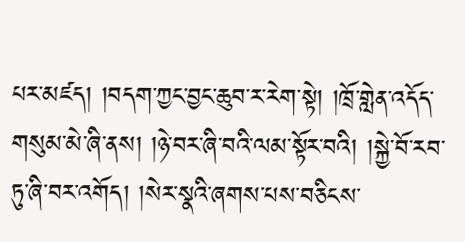པར་མཛད། །བདག་ཀྱང་བྱང་ཆུབ་ར་རེག་སྟེ། །ཁྲོ་གླེན་འདོད་གསུམ་མེ་ཞི་ནས། །ཉེ་བར་ཞི་བའི་ལམ་སྟོར་བའི། །སྐྱེ་བོ་རབ་ཏུ་ཞི་བར་འགོད། །སེར་སྣའི་ཞགས་པས་བཅིངས་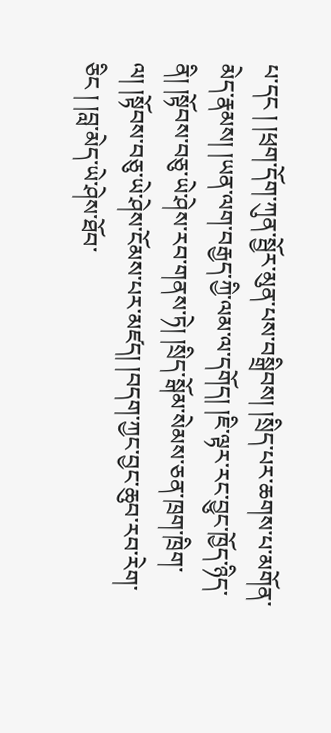པ་དང ། །ཕྲག་དོག་ཀུན་སྦྱོར་མུན་པས་བསྒྲིབས། །སྲིད་པར་ཆགས་པ་མགོན་མེད་རྣམས། །ཡན་ལག་བརྒྱད་ཀྱི་ལམ་ལ་དགོད། །ཇི་ལྟར་རང་བྱུང་ཁྱོད་ཉིད་ནི། །སྟོབས་བཅུ་ཡེ་ཤེས་རབ་གནས་ཏེ། །སྲིད་སྒོམ་སེམས་ཅན་ཁྲག་ཁྲིག་ལ། །སྟོབས་བཅུ་ཡེ་ཤེས་ངོམས་པར་མཛད། །བདག་ཀྱང་བྱང་ཆུབ་རབ་རེག་ཅིང ། །བླ་མེད་ཡེ་ཤེས་ཐོབ་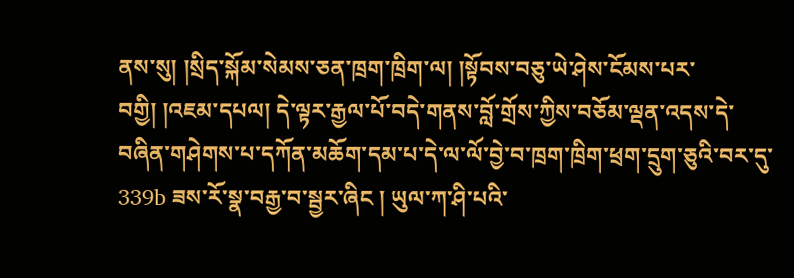ནས་སུ། །སྲིད་སྐོམ་སེམས་ཅན་ཁྲག་ཁྲིག་ལ། །སྟོབས་བཅུ་ཡེ་ཤེས་ངོམས་པར་བགྱི། །འཇམ་དཔལ། དེ་ལྟར་རྒྱལ་པོ་བདེ་གནས་བློ་གྲོས་ཀྱིས་བཅོམ་ལྡན་འདས་དེ་བཞིན་གཤེགས་པ་དཀོན་མཆོག་དམ་པ་དེ་ལ་ལོ་བྱེ་བ་ཁྲག་ཁྲིག་ཕྲག་དྲུག་ཅུའི་བར་དུ་ 339b ཟས་རོ་སྣ་བརྒྱ་བ་སྦྱར་ཞིང ། ཡུལ་ཀ་ཤི་པའི་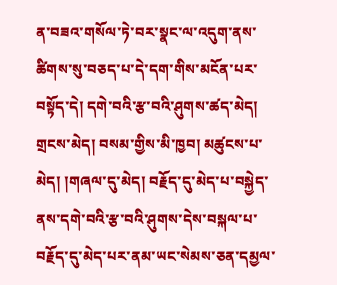ན་བཟའ་གསོལ་ཏེ་བར་སྣང་ལ་འདུག་ནས་ཚིགས་སུ་བཅད་པ་དེ་དག་གིས་མངོན་པར་བསྟོད་དེ། དགེ་བའི་རྩ་བའི་ཤུགས་ཚད་མེད། གྲངས་མེད། བསམ་གྱིས་མི་ཁྱབ། མཚུངས་པ་མེད། །གཞལ་དུ་མེད། བརྗོད་དུ་མེད་པ་བསྐྱེད་ནས་དགེ་བའི་རྩ་བའི་ཤུགས་དེས་བསྐལ་པ་བརྗོད་དུ་མེད་པར་ནམ་ཡང་སེམས་ཅན་དམྱལ་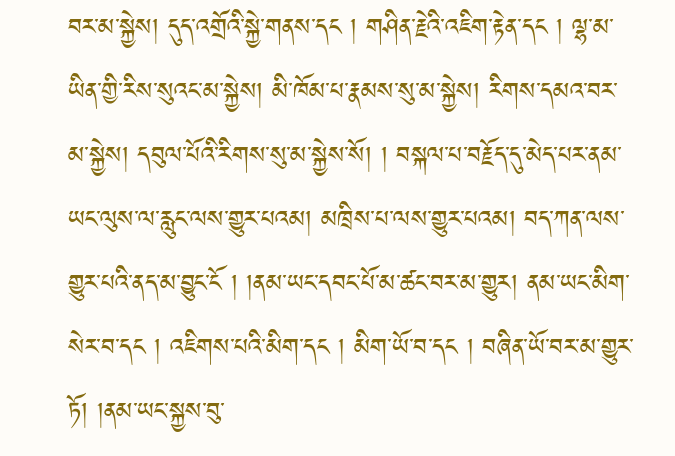བར་མ་སྐྱེས། དུད་འགྲོའི་སྐྱེ་གནས་དང ། གཤིན་རྗེའི་འཇིག་རྟེན་དང ། ལྷ་མ་ཡིན་གྱི་རིས་སུའང་མ་སྐྱེས། མི་ཁོམ་པ་རྣམས་སུ་མ་སྐྱེས། རིགས་དམའ་བར་མ་སྐྱེས། དབུལ་པོའི་རིགས་སུ་མ་སྐྱེས་སོ། ། བསྐལ་པ་བརྗོད་དུ་མེད་པར་ནམ་ཡང་ལུས་ལ་རླུང་ལས་གྱུར་པའམ། མཁྲིས་པ་ལས་གྱུར་པའམ། བད་ཀན་ལས་གྱུར་པའི་ནད་མ་བྱུང་ངོ ། །ནམ་ཡང་དབང་པོ་མ་ཚང་བར་མ་གྱུར། ནམ་ཡང་མིག་སེར་བ་དང ། འཇིགས་པའི་མིག་དང ། མིག་ཡོ་བ་དང ། བཞིན་ཡོ་བར་མ་གྱུར་ཏོ། །ནམ་ཡང་སྐྱས་བུ་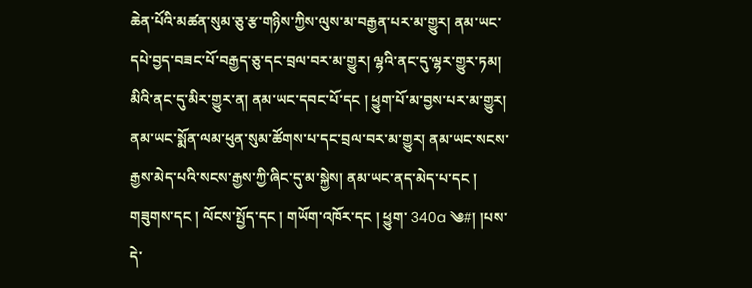ཆེན་པོའི་མཚན་སུམ་ཅུ་རྩ་གཉིས་ཀྱིས་ལུས་མ་བརྒྱན་པར་མ་གྱུར། ནམ་ཡང་དཔེ་བྱད་བཟང་པོ་བརྒྱད་ཅུ་དང་བྲལ་བར་མ་གྱུར། ལྷའི་ནང་དུ་ལྷར་གྱུར་ཏམ། མིའི་ནང་དུ་མིར་གྱུར་ན། ནམ་ཡང་དབང་པོ་དང ། ཕྱུག་པོ་མ་བྱས་པར་མ་གྱུར། ནམ་ཡང་སྨོན་ལམ་ཕུན་སུམ་ཚོགས་པ་དང་བྲལ་བར་མ་གྱུར། ནམ་ཡང་སངས་རྒྱས་མེད་པའི་སངས་རྒྱས་ཀྱི་ཞིང་དུ་མ་སྐྱེས། ནམ་ཡང་ནད་མེད་པ་དང ། གཟུགས་དང ། ལོངས་སྤྱོད་དང ། གཡོག་འཁོར་དང ། ཕྱུག་ 340a ༄#། །པས་དེ་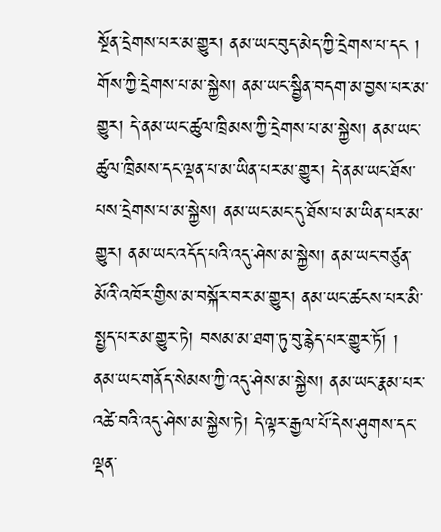སྔོན་དྲེགས་པར་མ་གྱུར། ནམ་ཡང་བུད་མེད་ཀྱི་དྲེགས་པ་དང ། གོས་ཀྱི་དྲེགས་པ་མ་སྐྱེས། ནམ་ཡང་སྦྱིན་བདག་མ་བྱས་པར་མ་གྱུར། དེ་ནམ་ཡང་ཚུལ་ཁྲིམས་ཀྱི་དྲེགས་པ་མ་སྐྱེས། ནམ་ཡང་ཚུལ་ཁྲིམས་དང་ལྡན་པ་མ་ཡིན་པར་མ་གྱུར། དེ་ནམ་ཡང་ཐོས་པས་དྲེགས་པ་མ་སྐྱེས། ནམ་ཡང་མང་དུ་ཐོས་པ་མ་ཡིན་པར་མ་གྱུར། ནམ་ཡང་འདོད་པའི་འདུ་ཤེས་མ་སྐྱེས། ནམ་ཡང་བཙུན་མོའི་འཁོར་གྱིས་མ་བསྐོར་བར་མ་གྱུར། ནམ་ཡང་ཚངས་པར་མི་སྤྱད་པར་མ་གྱུར་ཏེ། བསམ་མ་ཐག་ཏུ་བུ་རྙེད་པར་གྱུར་ཏོ། ། ནམ་ཡང་གནོད་སེམས་ཀྱི་འདུ་ཤེས་མ་སྐྱེས། ནམ་ཡང་རྣམ་པར་འཚེ་བའི་འདུ་ཤེས་མ་སྐྱེས་ཏེ། དེ་ལྟར་རྒྱལ་པོ་དེས་ཤུགས་དང་ལྡན་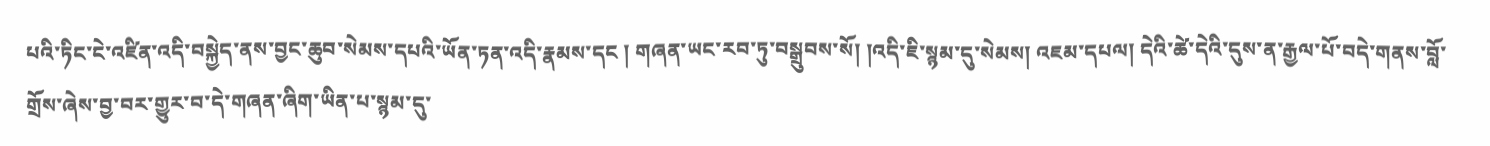པའི་ཏིང་ངེ་འཛིན་འདི་བསྐྱེད་ནས་བྱང་ཆུབ་སེམས་དཔའི་ཡོན་ཏན་འདི་རྣམས་དང ། གཞན་ཡང་རབ་ཏུ་བསྒྲུབས་སོ། །འདི་ཇི་སྙམ་དུ་སེམས། འཇམ་དཔལ། དེའི་ཚེ་དེའི་དུས་ན་རྒྱལ་པོ་བདེ་གནས་བློ་གྲོས་ཞེས་བྱ་བར་གྱུར་བ་དེ་གཞན་ཞིག་ཡིན་པ་སྙམ་དུ་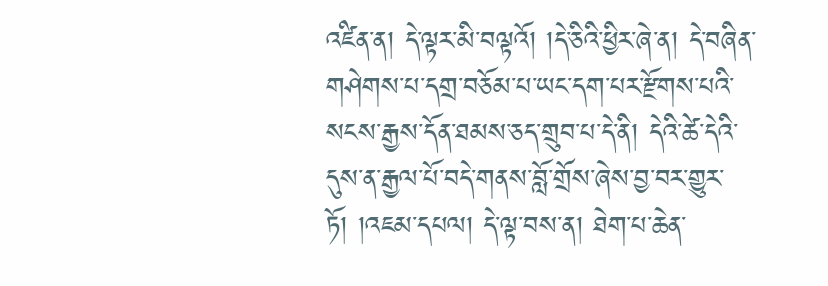འཛིན་ན། དེ་ལྟར་མི་བལྟའོ། །དེ་ཅིའི་ཕྱིར་ཞེ་ན། དེ་བཞིན་གཤེགས་པ་དགྲ་བཅོམ་པ་ཡང་དག་པར་རྫོགས་པའི་སངས་རྒྱས་དོན་ཐམས་ཅད་གྲུབ་པ་དེ་ནི། དེའི་ཚེ་དེའི་དུས་ན་རྒྱལ་པོ་བདེ་གནས་བློ་གྲོས་ཞེས་བྱ་བར་གྱུར་ཏོ། །འཇམ་དཔལ། དེ་ལྟ་བས་ན། ཐེག་པ་ཆེན་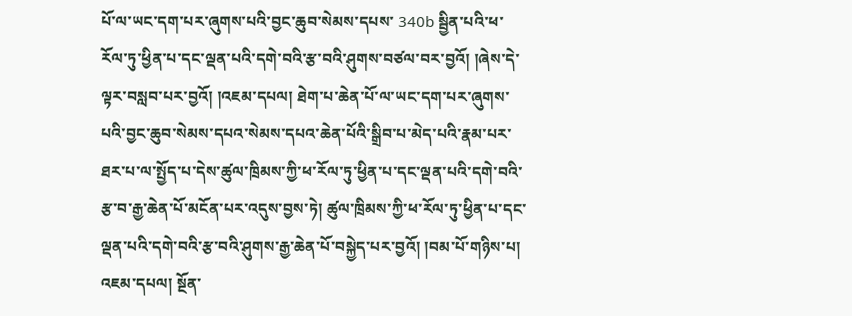པོ་ལ་ཡང་དག་པར་ཞུགས་པའི་བྱང་ཆུབ་སེམས་དཔས་ 340b སྦྱིན་པའི་ཕ་རོལ་ཏུ་ཕྱིན་པ་དང་ལྡན་པའི་དགེ་བའི་རྩ་བའི་ཤུགས་བཙལ་བར་བྱའོ། །ཞེས་དེ་ལྟར་བསླབ་པར་བྱའོ། །འཇམ་དཔལ། ཐེག་པ་ཆེན་པོ་ལ་ཡང་དག་པར་ཞུགས་པའི་བྱང་ཆུབ་སེམས་དཔའ་སེམས་དཔའ་ཆེན་པོའི་སྒྲིབ་པ་མེད་པའི་རྣམ་པར་ཐར་པ་ལ་སྤྱོད་པ་དེས་ཚུལ་ཁྲིམས་ཀྱི་ཕ་རོལ་ཏུ་ཕྱིན་པ་དང་ལྡན་པའི་དགེ་བའི་རྩ་བ་རྒྱ་ཆེན་པོ་མངོན་པར་འདུས་བྱས་ཏེ། ཚུལ་ཁྲིམས་ཀྱི་ཕ་རོལ་ཏུ་ཕྱིན་པ་དང་ལྡན་པའི་དགེ་བའི་རྩ་བའི་ཤུགས་རྒྱ་ཆེན་པོ་བསྐྱེད་པར་བྱའོ། །བམ་པོ་གཉིས་པ། འཇམ་དཔལ། སྔོན་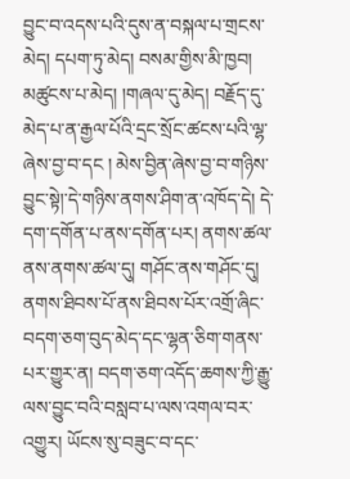བྱུང་བ་འདས་པའི་དུས་ན་བསྐལ་པ་གྲངས་མེད། དཔག་ཏུ་མེད། བསམ་གྱིས་མི་ཁྱབ། མཚུངས་པ་མེད། །གཞལ་དུ་མེད། བརྗོད་དུ་མེད་པ་ན་རྒྱལ་པོའི་དྲང་སྲོང་ཚངས་པའི་ལྷ་ཞེས་བྱ་བ་དང ། མེས་བྱིན་ཞེས་བྱ་བ་གཉིས་བྱུང་སྟེ།་དེ་གཉིས་ནགས་ཤིག་ན་འཁོད་དེ། དེ་དག་དགོན་པ་ནས་དགོན་པར། ནགས་ཚལ་ནས་ནགས་ཚལ་དུ། གཤོང་ནས་གཤོང་དུ། ནགས་ཐིབས་པོ་ནས་ཐིབས་པོར་འགྲོ་ཞིང་བདག་ཅག་བུད་མེད་དང་ལྷན་ཅིག་གནས་པར་གྱུར་ན། བདག་ཅག་འདོད་ཆགས་ཀྱི་རྒྱུ་ལས་བྱུང་བའི་བསླབ་པ་ལས་འགལ་བར་འགྱུར། ཡོངས་སུ་བཟུང་བ་དང་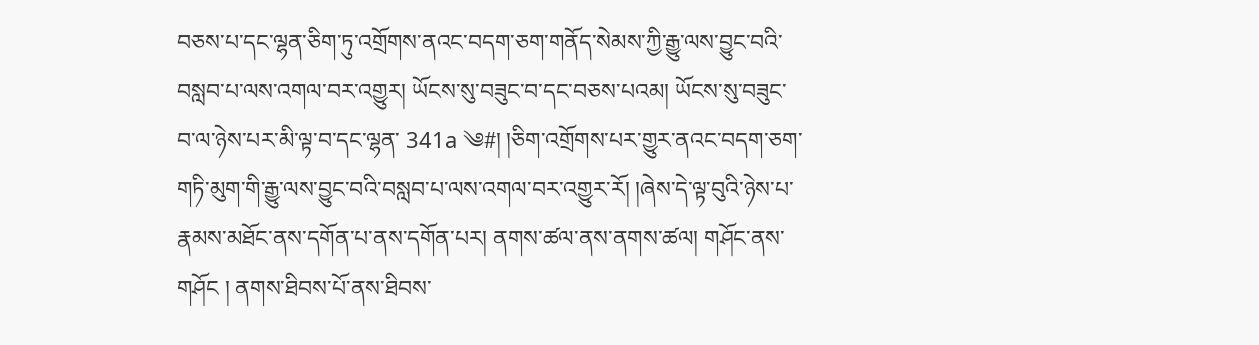བཅས་པ་དང་ལྷན་ཅིག་ཏུ་འགྲོགས་ནའང་བདག་ཅག་གནོད་སེམས་ཀྱི་རྒྱུ་ལས་བྱུང་བའི་བསླབ་པ་ལས་འགལ་བར་འགྱུར། ཡོངས་སུ་བཟུང་བ་དང་བཅས་པའམ། ཡོངས་སུ་བཟུང་བ་ལ་ཉེས་པར་མི་ལྟ་བ་དང་ལྷན་ 341a ༄#། །ཅིག་འགྲོགས་པར་གྱུར་ནའང་བདག་ཅག་གཏི་མུག་གི་རྒྱུ་ལས་བྱུང་བའི་བསླབ་པ་ལས་འགལ་བར་འགྱུར་རོ། །ཞེས་དེ་ལྟ་བུའི་ཉེས་པ་རྣམས་མཐོང་ནས་དགོན་པ་ནས་དགོན་པར། ནགས་ཚལ་ནས་ནགས་ཚལ། གཤོང་ནས་གཤོང ། ནགས་ཐིབས་པོ་ནས་ཐིབས་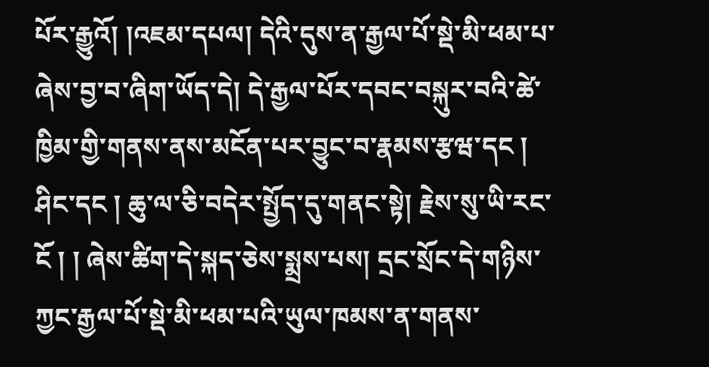པོར་རྒྱུའོ། །འཇམ་དཔལ། དེའི་དུས་ན་རྒྱལ་པོ་སྡེ་མི་ཕམ་པ་ཞེས་བྱ་བ་ཞིག་ཡོད་དེ། དེ་རྒྱལ་པོར་དབང་བསྐུར་བའི་ཚེ་ཁྱིམ་གྱི་གནས་ནས་མངོན་པར་བྱུང་བ་རྣམས་རྩཝ་དང ། ཤིང་དང ། ཆུ་ལ་ཅི་བདེར་སྤྱོད་དུ་གནང་སྟེ། རྗེས་སུ་ཡི་རང་ངོ ། ། ཞེས་ཚིག་དེ་སྐད་ཅེས་སྨྲས་པས། དྲང་སྲོང་དེ་གཉིས་ཀྱང་རྒྱལ་པོ་སྡེ་མི་ཕམ་པའི་ཡུལ་ཁམས་ན་གནས་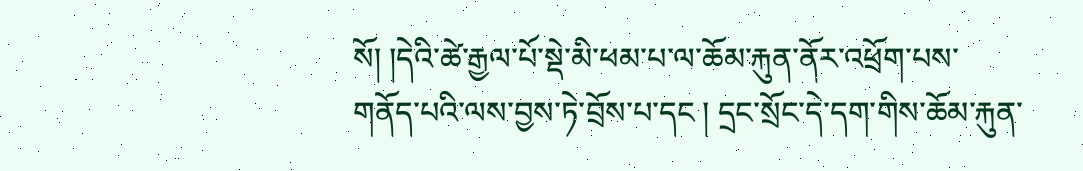སོ། །དེའི་ཚེ་རྒྱལ་པོ་སྡེ་མི་ཕམ་པ་ལ་ཆོམ་རྐུན་ནོར་འཕྲོག་པས་གནོད་པའི་ལས་བྱས་ཏེ་བྲོས་པ་དང ། དྲང་སྲོང་དེ་དག་གིས་ཆོམ་རྐུན་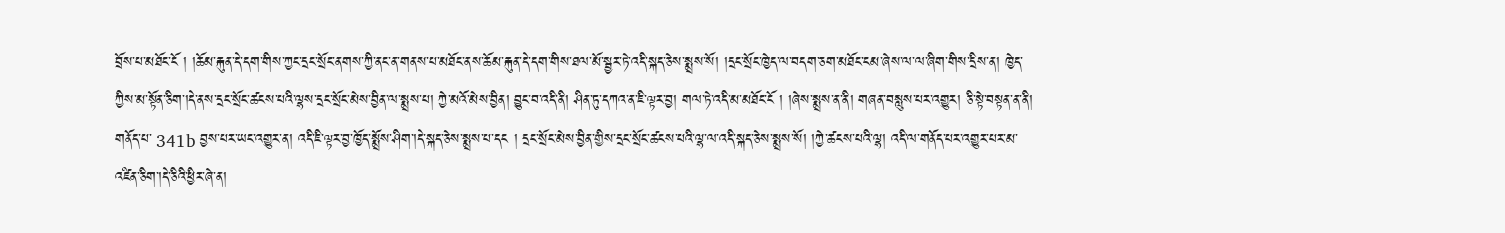བྲོས་པ་མཐོང་ངོ ། །ཆོམ་རྐུན་དེ་དག་གིས་ཀྱང་དྲང་སྲོང་ནགས་ཀྱི་ནང་ན་གནས་པ་མཐོང་ནས་ཆོམ་རྐུན་དེ་དག་གིས་ཐལ་མོ་སྦྱར་ཏེ་འདི་སྐད་ཅེས་སྨྲས་སོ། །དྲང་སྲོང་ཁྱེད་ལ་བདག་ཅག་མཐོང་ངམ་ཞེས་ལ་ལ་ཞིག་གིས་དྲིས་ན། ཁྱེད་ཀྱིས་མ་སྟོན་ཅིག་།དེ་ནས་དྲང་སྲོང་ཚངས་པའི་ལྷས་དྲང་སྲོང་མེས་བྱིན་ལ་སྨྲས་པ། ཀྱེ་མའོ་མེས་བྱིན། བྱུང་བ་འདི་ནི། ཤིན་ཏུ་དཀའ་ན་ཇི་ལྟར་བྱ། གལ་ཏེ་འདི་མ་མཐོང་ངོ ། །ཞེས་སྨྲས་ན་ནི། གཞན་བསླུས་པར་འགྱུར། ཅི་སྟེ་བསྟན་ན་ནི། གནོད་པ་ 341b བྱས་པར་ཡང་འགྱུར་ན། འདི་ཇི་ལྟར་བྱ་ཁྱོད་སྨྲོས་ཤིག་།དེ་སྐད་ཅེས་སྨྲས་པ་དང ། དྲང་སྲོང་མེས་བྱིན་གྱིས་དྲང་སྲོང་ཚངས་པའི་ལྷ་ལ་འདི་སྐད་ཅེས་སྨྲས་སོ། །ཀྱེ་ཚངས་པའི་ལྷ། འདི་ལ་གནོད་པར་འགྱུར་པར་མ་འཛིན་ཅིག་།དེ་ཅིའི་ཕྱིར་ཞེ་ན།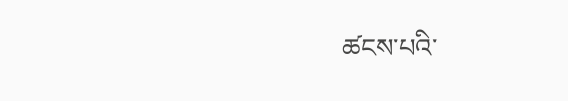ཚངས་པའི་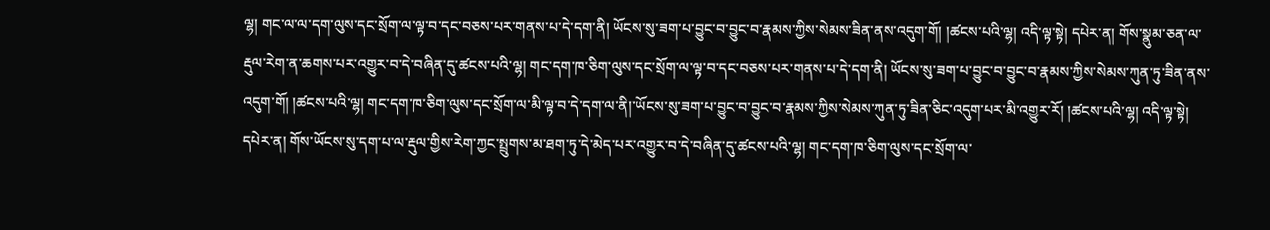ལྷ། གང་ལ་ལ་དག་ལུས་དང་སྲོག་ལ་ལྟ་བ་དང་བཅས་པར་གནས་པ་དེ་དག་ནི། ཡོངས་སུ་ཟག་པ་བྱུང་བ་བྱུང་བ་རྣམས་ཀྱིས་སེམས་ཟིན་ནས་འདུག་གོ། །ཚངས་པའི་ལྷ། འདི་ལྟ་སྟེ། དཔེར་ན། གོས་སྣུམ་ཅན་ལ་རྡུལ་རེག་ན་ཆགས་པར་འགྱུར་བ་དེ་བཞིན་དུ་ཚངས་པའི་ལྷ། གང་དག་ཁ་ཅིག་ལུས་དང་སྲོག་ལ་ལྟ་བ་དང་བཅས་པར་གནས་པ་དེ་དག་ནི། ཡོངས་སུ་ཟག་པ་བྱུང་བ་བྱུང་བ་རྣམས་ཀྱིས་སེམས་ཀུན་ཏུ་ཟིན་ནས་འདུག་གོ། །ཚངས་པའི་ལྷ། གང་དག་ཁ་ཅིག་ལུས་དང་སྲོག་ལ་མི་ལྟ་བ་དེ་དག་ལ་ནི།་ཡོངས་སུ་ཟག་པ་བྱུང་བ་བྱུང་བ་རྣམས་ཀྱིས་སེམས་ཀུན་ཏུ་ཟིན་ཅིང་འདུག་པར་མི་འགྱུར་རོ། །ཚངས་པའི་ལྷ། འདི་ལྟ་སྟེ། དཔེར་ན། གོས་ཡོངས་སུ་དག་པ་ལ་རྡུལ་གྱིས་རེག་ཀྱང་སྤྲུགས་མ་ཐག་ཏུ་དེ་མེད་པར་འགྱུར་བ་དེ་བཞིན་དུ་ཚངས་པའི་ལྷ། གང་དག་ཁ་ཅིག་ལུས་དང་སྲོག་ལ་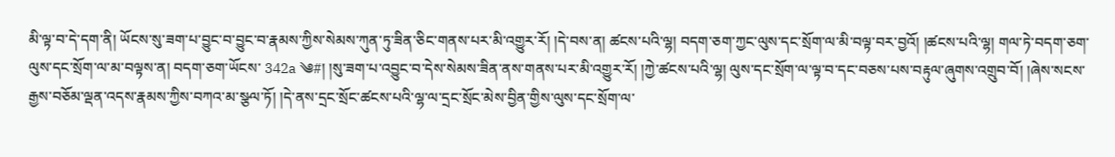མི་ལྟ་བ་དེ་དག་ནི། ཡོངས་སུ་ཟག་པ་བྱུང་བ་བྱུང་བ་རྣམས་ཀྱིས་སེམས་ཀུན་ཏུ་ཟིན་ཅིང་གནས་པར་མི་འགྱུར་རོ། །དེ་བས་ན། ཚངས་པའི་ལྷ། བདག་ཅག་ཀྱང་ལུས་དང་སྲོག་ལ་མི་བལྟ་བར་བྱའོ། །ཚངས་པའི་ལྷ། གལ་ཏེ་བདག་ཅག་ལུས་དང་སྲོག་ལ་མ་བལྟས་ན། བདག་ཅག་ཡོངས་ 342a ༄#། །སུ་ཟག་པ་འབྱུང་བ་དེས་སེམས་ཟིན་ནས་གནས་པར་མི་འགྱུར་རོ། །ཀྱེ་ཚངས་པའི་ལྷ། ལུས་དང་སྲོག་ལ་ལྟ་བ་དང་བཅས་པས་བརྟུལ་ཞུགས་འགྲུབ་བོ། །ཞེས་སངས་རྒྱས་བཅོམ་ལྡན་འདས་རྣམས་ཀྱིས་བཀའ་མ་སྩལ་ཏོ། །དེ་ནས་དྲང་སྲོང་ཚངས་པའི་ལྷ་ལ་དྲང་སྲོང་མེས་བྱིན་གྱིས་ལུས་དང་སྲོག་ལ་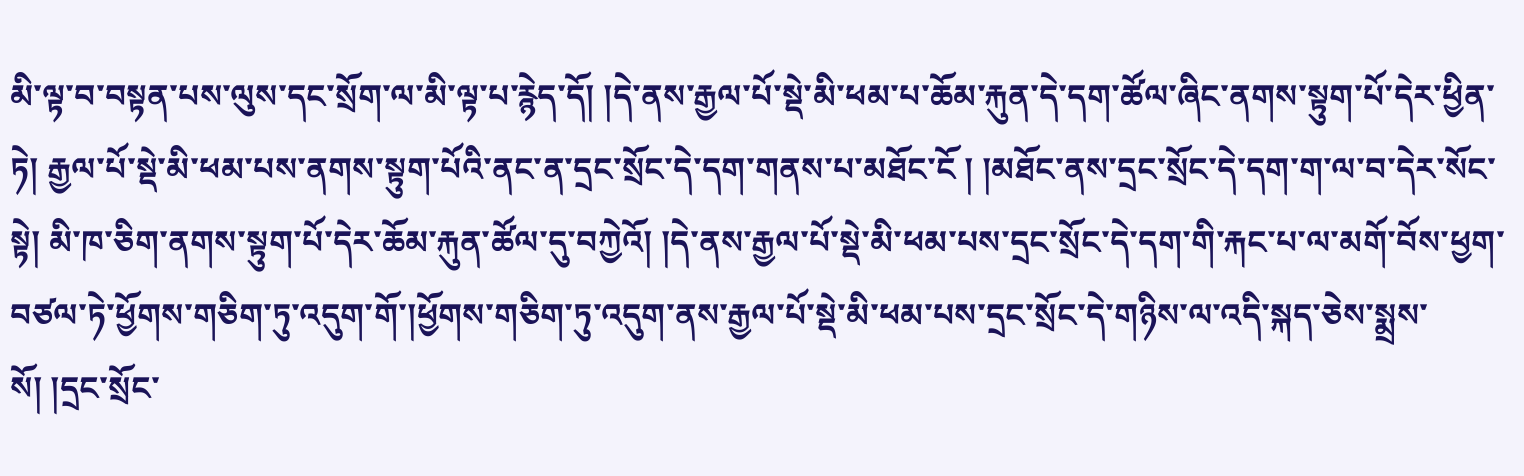མི་ལྟ་བ་བསྟན་པས་ལུས་དང་སྲོག་ལ་མི་ལྟ་པ་རྙེད་དོ། །དེ་ནས་རྒྱལ་པོ་སྡེ་མི་ཕམ་པ་ཆོམ་རྐུན་དེ་དག་ཚོལ་ཞིང་ནགས་སྟུག་པོ་དེར་ཕྱིན་ཏེ། རྒྱལ་པོ་སྡེ་མི་ཕམ་པས་ནགས་སྟུག་པོའི་ནང་ན་དྲང་སྲོང་དེ་དག་གནས་པ་མཐོང་ངོ ། །མཐོང་ནས་དྲང་སྲོང་དེ་དག་ག་ལ་བ་དེར་སོང་སྟེ། མི་ཁ་ཅིག་ནགས་སྟུག་པོ་དེར་ཆོམ་རྐུན་ཚོལ་དུ་བཀྱེའོ། །དེ་ནས་རྒྱལ་པོ་སྡེ་མི་ཕམ་པས་དྲང་སྲོང་དེ་དག་གི་རྐང་པ་ལ་མགོ་བོས་ཕྱག་བཙལ་ཏེ་ཕྱོགས་གཅིག་ཏུ་འདུག་གོ་།ཕྱོགས་གཅིག་ཏུ་འདུག་ནས་རྒྱལ་པོ་སྡེ་མི་ཕམ་པས་དྲང་སྲོང་དེ་གཉིས་ལ་འདི་སྐད་ཅེས་སྨྲས་སོ། །དྲང་སྲོང་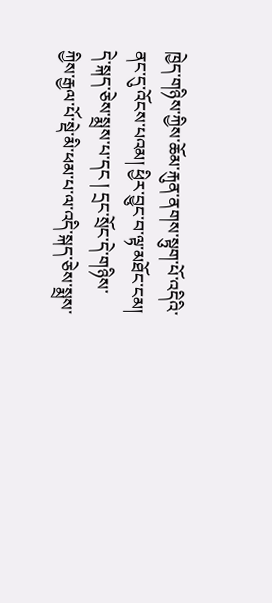ཁྱེད་གཉིས་ཀྱིས་ཆོམ་རྐུན་ནགས་སྟུག་པོ་འདིའི་ནང་དུ་འོངས་པའམ། ཕྱིར་བྱུང་བ་ལྟ་མཐོང་ངམ། དེ་སྐད་ཅེས་སྨྲས་པ་དང ། དྲང་སྲོང་དེ་གཉིས་ཀྱིས་རྒྱལ་པོ་སྡེ་མི་ཕམ་པ་ལ་འདི་སྐད་ཅེས་སྨྲས་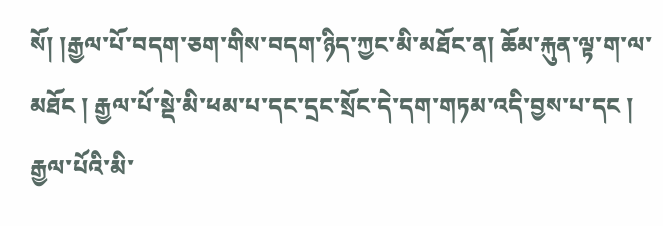སོ། །རྒྱལ་པོ་བདག་ཅག་གིས་བདག་ཉིད་ཀྱང་མི་མཐོང་ན། ཆོམ་རྐུན་ལྟ་ག་ལ་མཐོང ། རྒྱལ་པོ་སྡེ་མི་ཕམ་པ་དང་དྲང་སྲོང་དེ་དག་གཏམ་འདི་བྱས་པ་དང ། རྒྱལ་པོའི་མི་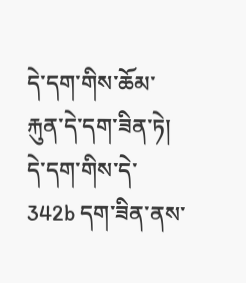དེ་དག་གིས་ཆོམ་རྐུན་དེ་དག་ཟིན་ཏེ། དེ་དག་གིས་དེ་ 342b དག་ཟིན་ནས་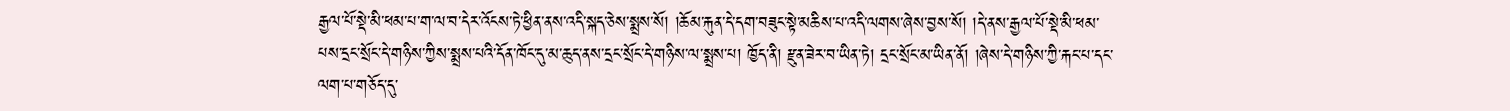རྒྱལ་པོ་སྡེ་མི་ཕམ་པ་ག་ལ་བ་དེར་འོངས་ཏེ་ཕྱིན་ནས་འདི་སྐད་ཅེས་སྨྲས་སོ། །ཆོམ་རྐུན་དེ་དག་བཟུང་སྟེ་མཆིས་པ་འདི་ལགས་ཞེས་བྱས་སོ། །དེ་ནས་རྒྱལ་པོ་སྡེ་མི་ཕམ་པས་དྲང་སྲོང་དེ་གཉིས་ཀྱིས་སྨྲས་པའི་དོན་ཁོང་དུ་མ་ཆུད་ནས་དྲང་སྲོང་དེ་གཉིས་ལ་སྨྲས་པ། ཁྱོད་ནི། རྫུན་ཟེར་བ་ཡིན་ཏེ། དྲང་སྲོང་མ་ཡིན་ནོ། །ཞེས་དེ་གཉིས་ཀྱི་རྐང་པ་དང་ལག་པ་གཅོད་དུ་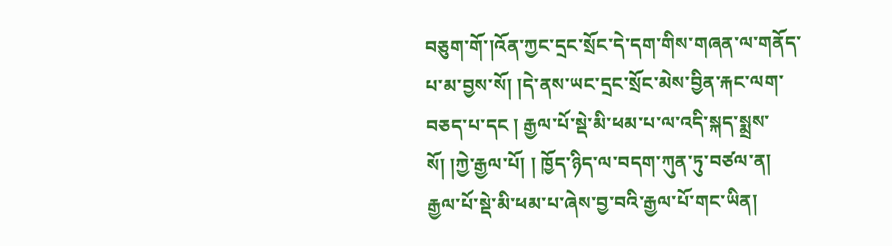བཅུག་གོ་།འོན་ཀྱང་དྲང་སྲོང་དེ་དག་གིས་གཞན་ལ་གནོད་པ་མ་བྱས་སོ། །དེ་ནས་ཡང་དྲང་སྲོང་མེས་བྱིན་རྐང་ལག་བཅད་པ་དང ། རྒྱལ་པོ་སྡེ་མི་ཕམ་པ་ལ་འདི་སྐད་སྨྲས་སོ། །ཀྱེ་རྒྱལ་པོ། ། ཁྱོད་ཉིད་ལ་བདག་ཀུན་ཏུ་བཙལ་ན། རྒྱལ་པོ་སྡེ་མི་ཕམ་པ་ཞེས་བྱ་བའི་རྒྱལ་པོ་གང་ཡིན།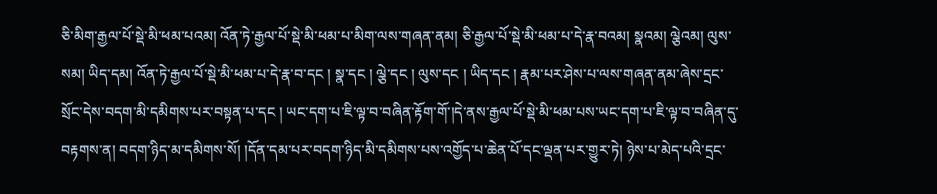ཅི་མིག་རྒྱལ་པོ་སྡེ་མི་ཕམ་པའམ། འོན་ཏེ་རྒྱལ་པོ་སྡེ་མི་ཕམ་པ་མིག་ལས་གཞན་ནམ། ཅི་རྒྱལ་པོ་སྡེ་མི་ཕམ་པ་དེ་རྣ་བའམ། སྣའམ། ལྕེའམ། ལུས་སམ། ཡིད་དམ། འོན་ཏེ་རྒྱལ་པོ་སྡེ་མི་ཕམ་པ་དེ་རྣ་བ་དང ། སྣ་དང ། ལྕེ་དང ། ལུས་དང ། ཡིད་དང ། རྣམ་པར་ཤེས་པ་ལས་གཞན་ནམ་ཞེས་དྲང་སྲོང་དེས་བདག་མི་དམིགས་པར་བསྟན་པ་དང ། ཡང་དག་པ་ཇི་ལྟ་བ་བཞིན་རྟོག་གོ་།དེ་ནས་རྒྱལ་པོ་སྡེ་མི་ཕམ་པས་ཡང་དག་པ་ཇི་ལྟ་བ་བཞིན་དུ་བརྟགས་ན། བདག་ཉིད་མ་དམིགས་སོ། །དོན་དམ་པར་བདག་ཉིད་མི་དམིགས་པས་འགྱོད་པ་ཆེན་པོ་དང་ལྡན་པར་གྱུར་ཏེ། ཉེས་པ་མེད་པའི་དྲང་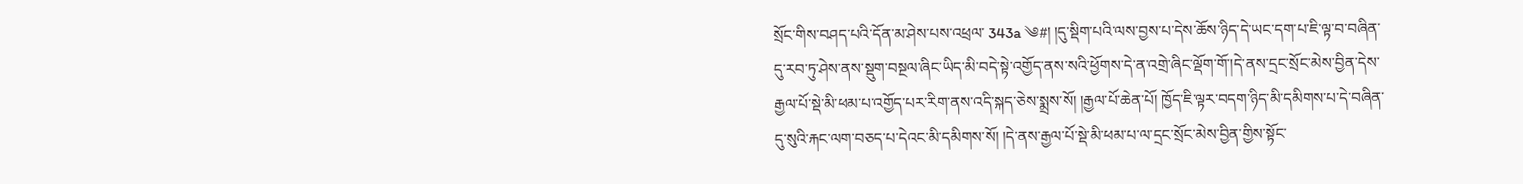སྲོང་གིས་བཤད་པའི་དོན་མ་ཤེས་པས་འཕྲལ་ 343a ༄#། །དུ་སྡིག་པའི་ལས་བྱས་པ་དེས་ཆོས་ཉིད་དེ་ཡང་དག་པ་ཇི་ལྟ་བ་བཞིན་དུ་རབ་ཏུ་ཤེས་ནས་སྡུག་བསྔལ་ཞིང་ཡིད་མི་བདེ་སྟེ་འགྱོད་ནས་སའི་ཕྱོགས་དེ་ན་འགྲེ་ཞིང་ལྡོག་གོ་།དེ་ནས་དྲང་སྲོང་མེས་བྱིན་དེས་རྒྱལ་པོ་སྡེ་མི་ཕམ་པ་འགྱོད་པར་རིག་ནས་འདི་སྐད་ཅེས་སྨྲས་སོ། །རྒྱལ་པོ་ཆེན་པོ། ཁྱོད་ཇི་ལྟར་བདག་ཉིད་མི་དམིགས་པ་དེ་བཞིན་དུ་སུའི་རྐང་ལག་བཅད་པ་དེའང་མི་དམིགས་སོ། །དེ་ནས་རྒྱལ་པོ་སྡེ་མི་ཕམ་པ་ལ་དྲང་སྲོང་མེས་བྱིན་གྱིས་སྟོང་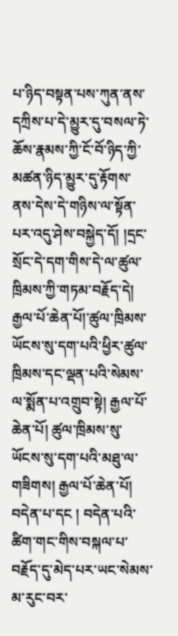པ་ཉིད་བསྟན་པས་ཀུན་ནས་དཀྲིས་པ་དེ་མྱུར་དུ་བསལ་ཏེ་ཆོས་རྣམས་ཀྱི་ངོ་བོ་ཉིད་ཀྱི་མཚན་ཉིད་མྱུར་དུ་རྟོགས་ནས་དེས་དེ་གཉིས་ལ་སྟོན་པར་འདུ་ཤེས་བསྐྱེད་དོ། །དྲང་སྲོང་དེ་དག་གིས་དེ་ལ་ཚུལ་ཁྲིམས་ཀྱི་གཏམ་བརྗོད་དེ། རྒྱལ་པོ་ཆེན་པོ།་ཚུལ་ཁྲིམས་ཡོངས་སུ་དག་པའི་ཕྱིར་ཚུལ་ཁྲིམས་དང་ལྡན་པའི་སེམས་ལ་སྨོན་པ་འགྲུབ་སྟེ། རྒྱལ་པོ་ཆེན་པོ། ཚུལ་ཁྲིམས་སུ་ཡོངས་སུ་དག་པའི་མཐུ་ལ་གཟིགས། རྒྱལ་པོ་ཆེན་པོ། བདེན་པ་དང ། བདེན་པའི་ཚིག་གང་གིས་བསྐལ་པ་བརྗོད་དུ་མེད་པར་ཡང་སེམས་མ་རུང་བར་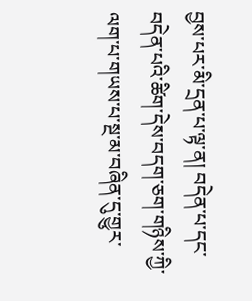བྱས་པར་མི་དྲན་པ་ལྟ་ན། བདེན་པ་དང་བདེན་པའི་ཚིག་དེས་བདག་ཅག་གཉིས་ཀྱི་ལག་པ་གཡས་པ་སྔ་མ་བཞིན་དུ་གྱུར་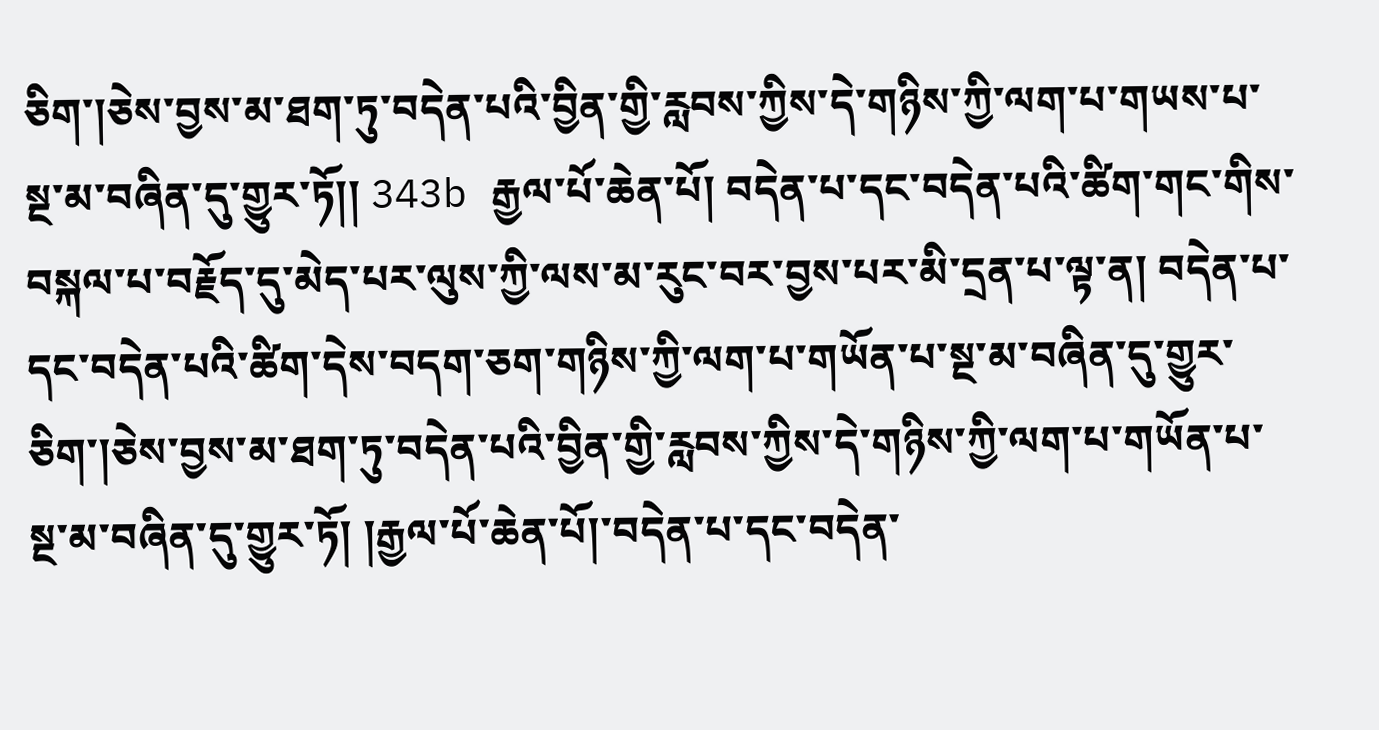ཅིག་།ཅེས་བྱས་མ་ཐག་ཏུ་བདེན་པའི་བྱིན་གྱི་རླབས་ཀྱིས་དེ་གཉིས་ཀྱི་ལག་པ་གཡས་པ་སྔ་མ་བཞིན་དུ་གྱུར་ཏོ།། 343b རྒྱལ་པོ་ཆེན་པོ། བདེན་པ་དང་བདེན་པའི་ཚིག་གང་གིས་བསྐལ་པ་བརྗོད་དུ་མེད་པར་ལུས་ཀྱི་ལས་མ་རུང་བར་བྱས་པར་མི་དྲན་པ་ལྟ་ན། བདེན་པ་དང་བདེན་པའི་ཚིག་དེས་བདག་ཅག་གཉིས་ཀྱི་ལག་པ་གཡོན་པ་སྔ་མ་བཞིན་དུ་གྱུར་ཅིག་།ཅེས་བྱས་མ་ཐག་ཏུ་བདེན་པའི་བྱིན་གྱི་རླབས་ཀྱིས་དེ་གཉིས་ཀྱི་ལག་པ་གཡོན་པ་སྔ་མ་བཞིན་དུ་གྱུར་ཏོ། །རྒྱལ་པོ་ཆེན་པོ།་བདེན་པ་དང་བདེན་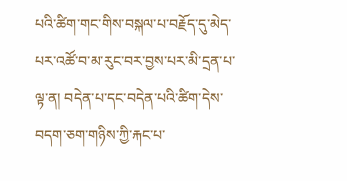པའི་ཚིག་གང་གིས་བསྐལ་པ་བརྗོད་དུ་མེད་པར་འཚོ་བ་མ་རུང་བར་བྱས་པར་མི་དྲན་པ་ལྟ་ན། བདེན་པ་དང་བདེན་པའི་ཚིག་དེས་བདག་ཅག་གཉིས་ཀྱི་རྐང་པ་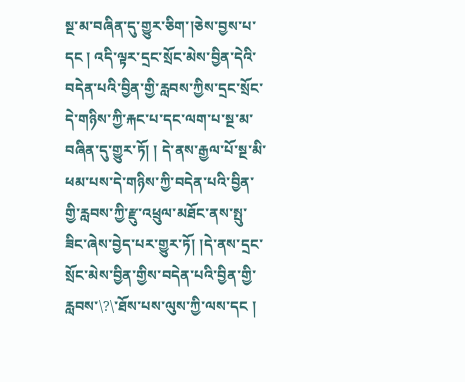སྔ་མ་བཞིན་དུ་གྱུར་ཅིག་།ཅེས་བྱས་པ་དང ། འདི་ལྟར་དྲང་སྲོང་མེས་བྱིན་དེའི་བདེན་པའི་བྱིན་གྱི་རླབས་ཀྱིས་དྲང་སྲོང་དེ་གཉིས་ཀྱི་རྐང་པ་དང་ལག་པ་སྔ་མ་བཞིན་དུ་གྱུར་ཏོ། ། དེ་ནས་རྒྱལ་པོ་སྔ་མི་ཕམ་པས་དེ་གཉིས་ཀྱི་བདེན་པའི་བྱིན་གྱི་རླབས་ཀྱི་རྫུ་འཕྲུལ་མཐོང་ནས་སྤུ་ཟིང་ཞེས་བྱེད་པར་གྱུར་ཏོ། །དེ་ནས་དྲང་སྲོང་མེས་བྱིན་གྱིས་བདེན་པའི་བྱིན་གྱི་རླབས་\?\་ཐོས་པས་ལུས་ཀྱི་ལས་དང །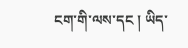ངག་གི་ལས་དང ། ཡིད་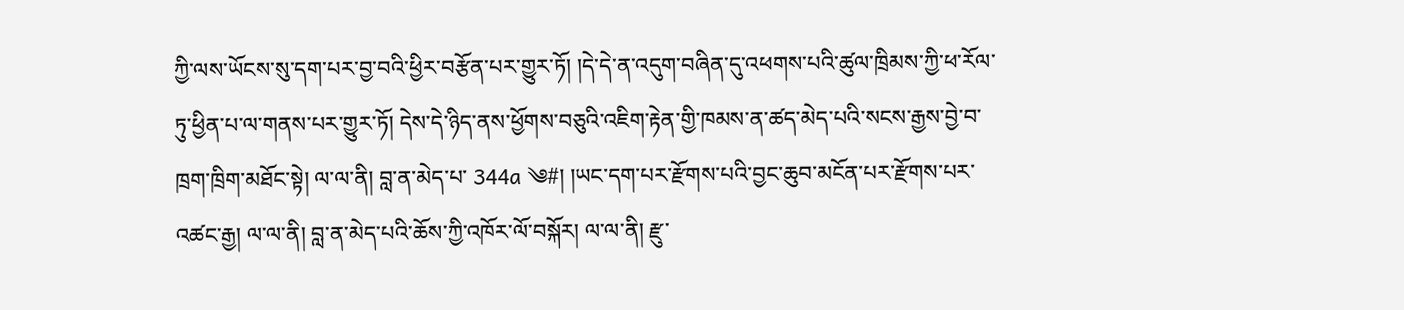ཀྱི་ལས་ཡོངས་སུ་དག་པར་བྱ་བའི་ཕྱིར་བརྩོན་པར་གྱུར་ཏོ། །དེ་དེ་ན་འདུག་བཞིན་དུ་འཕགས་པའི་ཚུལ་ཁྲིམས་ཀྱི་ཕ་རོལ་ཏུ་ཕྱིན་པ་ལ་གནས་པར་གྱུར་ཏོ། དེས་དེ་ཉིད་ནས་ཕྱོགས་བཅུའི་འཇིག་རྟེན་གྱི་ཁམས་ན་ཚད་མེད་པའི་སངས་རྒྱས་བྱེ་བ་ཁྲག་ཁྲིག་མཐོང་སྟེ། ལ་ལ་ནི། བླ་ན་མེད་པ་ 344a ༄#། །ཡང་དག་པར་རྫོགས་པའི་བྱང་ཆུབ་མངོན་པར་རྫོགས་པར་འཚང་རྒྱ། ལ་ལ་ནི། བླ་ན་མེད་པའི་ཆོས་ཀྱི་འཁོར་ལོ་བསྐོར། ལ་ལ་ནི། རྫུ་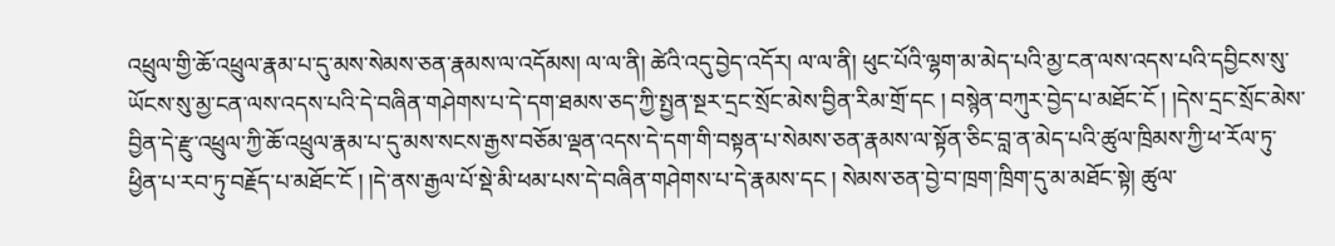འཕྲུལ་གྱི་ཆོ་འཕྲུལ་རྣམ་པ་དུ་མས་སེམས་ཅན་རྣམས་ལ་འདོམས། ལ་ལ་ནི། ཚེའི་འདུ་བྱེད་འདོར། ལ་ལ་ནི། ཕུང་པོའི་ལྷག་མ་མེད་པའི་མྱ་ངན་ལས་འདས་པའི་དབྱིངས་སུ་ཡོངས་སུ་མྱ་ངན་ལས་འདས་པའི་དེ་བཞིན་གཤེགས་པ་དེ་དག་ཐམས་ཅད་ཀྱི་སྤྱན་སྔར་དྲང་སྲོང་མེས་བྱིན་རིམ་གྲོ་དང ། བསྙེན་བཀུར་བྱེད་པ་མཐོང་ངོ ། །དེས་དྲང་སྲོང་མེས་བྱིན་དེ་རྫུ་འཕྲུལ་ཀྱི་ཆོ་འཕྲུལ་རྣམ་པ་དུ་མས་སངས་རྒྱས་བཅོམ་ལྡན་འདས་དེ་དག་གི་བསྟན་པ་སེམས་ཅན་རྣམས་ལ་སྟོན་ཅིང་བླ་ན་མེད་པའི་ཚུལ་ཁྲིམས་ཀྱི་ཕ་རོལ་ཏུ་ཕྱིན་པ་རབ་ཏུ་བརྗོད་པ་མཐོང་ངོ ། །དེ་ནས་རྒྱལ་པོ་སྡེ་མི་ཕམ་པས་དེ་བཞིན་གཤེགས་པ་དེ་རྣམས་དང ། སེམས་ཅན་བྱེ་བ་ཁྲག་ཁྲིག་དུ་མ་མཐོང་སྟེ། ཚུལ་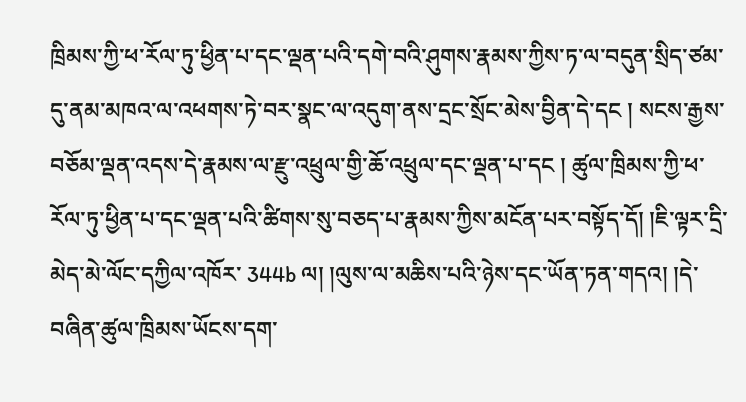ཁྲིམས་ཀྱི་ཕ་རོལ་ཏུ་ཕྱིན་པ་དང་ལྡན་པའི་དགེ་བའི་ཤུགས་རྣམས་ཀྱིས་ཏ་ལ་བདུན་སྲིད་ཙམ་དུ་ནམ་མཁའ་ལ་འཕགས་ཏེ་བར་སྣང་ལ་འདུག་ནས་དྲང་སྲོང་མེས་བྱིན་དེ་དང ། སངས་རྒྱས་བཅོམ་ལྡན་འདས་དེ་རྣམས་ལ་རྫུ་འཕྲུལ་གྱི་ཆོ་འཕྲུལ་དང་ལྡན་པ་དང ། ཚུལ་ཁྲིམས་ཀྱི་ཕ་རོལ་ཏུ་ཕྱིན་པ་དང་ལྡན་པའི་ཚིགས་སུ་བཅད་པ་རྣམས་ཀྱིས་མངོན་པར་བསྟོད་དོ། །ཇི་ལྟར་དྲི་མེད་མེ་ལོང་དཀྱིལ་འཁོར་ 344b ལ། །ལུས་ལ་མཆིས་པའི་ཉེས་དང་ཡོན་ཏན་གདའ། །དེ་བཞིན་ཚུལ་ཁྲིམས་ཡོངས་དག་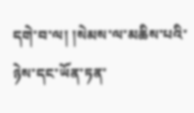དགེ་བ་ལ། །སེམས་ལ་མཆིས་པའི་ཉེས་དང་ཡོན་ཏན་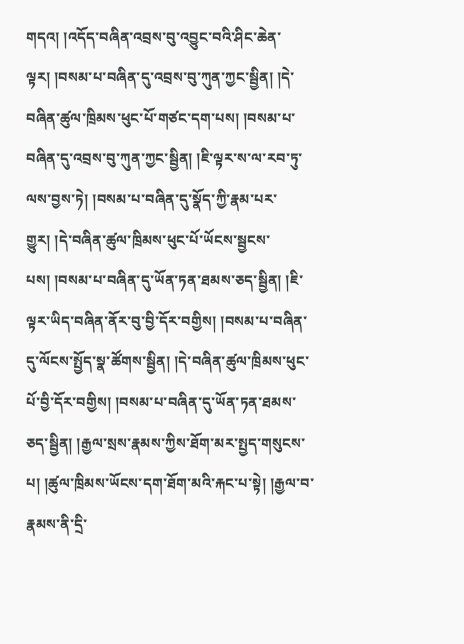གདའ། །འདོད་བཞིན་འབྲས་བུ་འབྱུང་བའི་ཤིང་ཆེན་ལྟར། །བསམ་པ་བཞིན་དུ་འབྲས་བུ་ཀུན་ཀྱང་སྦྱིན། །དེ་བཞིན་ཚུལ་ཁྲིམས་ཕུང་པོ་གཙང་དག་པས། །བསམ་པ་བཞིན་དུ་འབྲས་བུ་ཀུན་ཀྱང་སྦྱིན། །ཇི་ལྟར་ས་ལ་རབ་ཏུ་ལས་བྱས་ཏེ། །བསམ་པ་བཞིན་དུ་སྣོད་ཀྱི་རྣམ་པར་གྱུར། །དེ་བཞིན་ཚུལ་ཁྲིམས་ཕུང་པོ་ཡོངས་སྦྱངས་པས། །བསམ་པ་བཞིན་དུ་ཡོན་ཏན་ཐམས་ཅད་སྦྱིན། །ཇི་ལྟར་ཡིད་བཞིན་ནོར་བུ་བྱི་དོར་བགྱིས། །བསམ་པ་བཞིན་དུ་ལོངས་སྤྱོད་སྣ་ཚོགས་སྦྱིན། །དེ་བཞིན་ཚུལ་ཁྲིམས་ཕུང་པོ་བྱི་དོར་བགྱིས། །བསམ་པ་བཞིན་དུ་ཡོན་ཏན་ཐམས་ཅད་སྦྱིན། །རྒྱལ་སྲས་རྣམས་ཀྱིས་ཐོག་མར་སྤྱད་གསུངས་པ། །ཚུལ་ཁྲིམས་ཡོངས་དག་ཐོག་མའི་རྐང་པ་སྟེ། །རྒྱལ་བ་རྣམས་ནི་དྲི་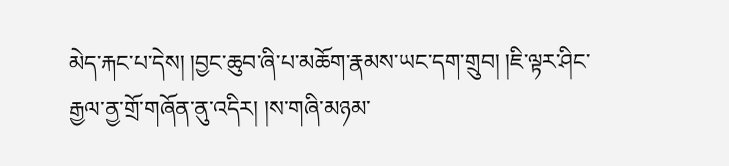མེད་རྐང་པ་དེས། །བྱང་ཆུབ་ཞི་པ་མཆོག་རྣམས་ཡང་དག་གྲུབ། །ཇི་ལྟར་ཤིང་རྒྱལ་ནྱ་གྲོ་གཞོན་ནུ་འདིར། །ས་གཞི་མཉམ་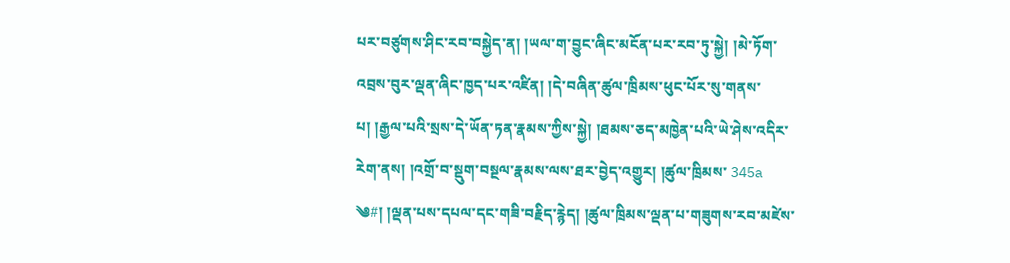པར་བཙུགས་ཤིང་རབ་བསྐྱེད་ན། །ཡལ་ག་བྱུང་ཞིང་མངོན་པར་རབ་ཏུ་སྐྱེ། །མེ་ཏོག་འབྲས་བུར་ལྡན་ཞིང་ཁྱད་པར་འཛིན། །དེ་བཞིན་ཚུལ་ཁྲིམས་ཕུང་པོར་སུ་གནས་པ། །རྒྱལ་པའི་སྲས་དེ་ཡོན་ཏན་རྣམས་ཀྱིས་སྐྱེ། །ཐམས་ཅད་མཁྱེན་པའི་ཡེ་ཤེས་འདིར་རེག་ནས། །འགྲོ་བ་སྡུག་བསྔལ་རྣམས་ལས་ཐར་བྱེད་འགྱུར། །ཚུལ་ཁྲིམས་ 345a ༄#། །ལྡན་པས་དཔལ་དང་གཟི་བརྗིད་རྙེད། །ཚུལ་ཁྲིམས་ལྡན་པ་གཟུགས་རབ་མཛེས་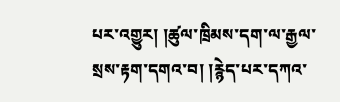པར་འགྱུར། །ཚུལ་ཁྲིམས་དག་ལ་རྒྱལ་སྲས་རྟག་དགའ་བ། །རྙེད་པར་དཀའ་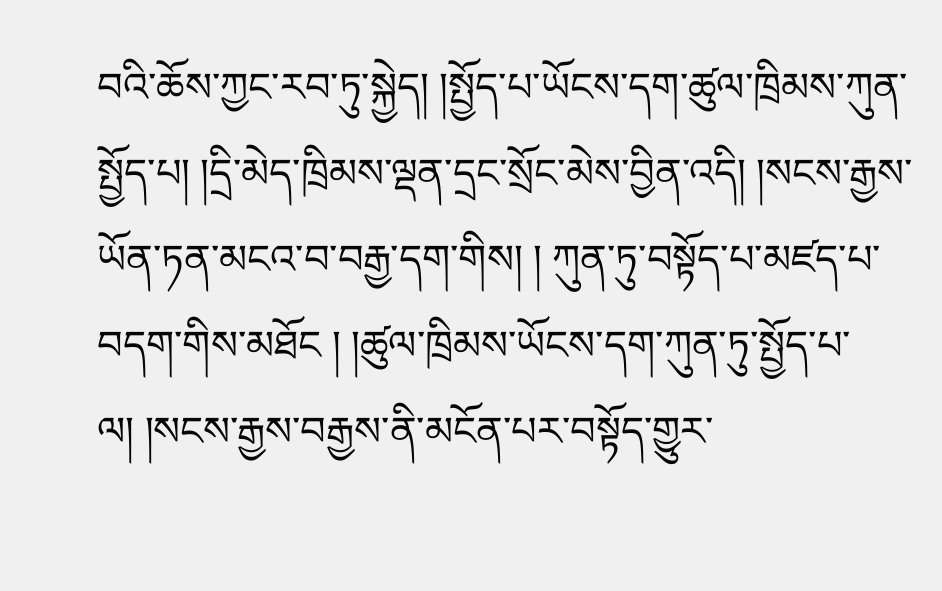བའི་ཆོས་ཀྱང་རབ་ཏུ་སྐྱེད། །སྤྱོད་པ་ཡོངས་དག་ཚུལ་ཁྲིམས་ཀུན་སྤྱོད་པ། །དྲི་མེད་ཁྲིམས་ལྡན་དྲང་སྲོང་མེས་བྱིན་འདི། །སངས་རྒྱས་ཡོན་ཏན་མངའ་བ་བརྒྱ་དག་གིས། ། ཀུན་ཏུ་བསྟོད་པ་མཛད་པ་བདག་གིས་མཐོང ། །ཚུལ་ཁྲིམས་ཡོངས་དག་ཀུན་ཏུ་སྤྱོད་པ་ལ། །སངས་རྒྱས་བརྒྱས་ནི་མངོན་པར་བསྟོད་གྱུར་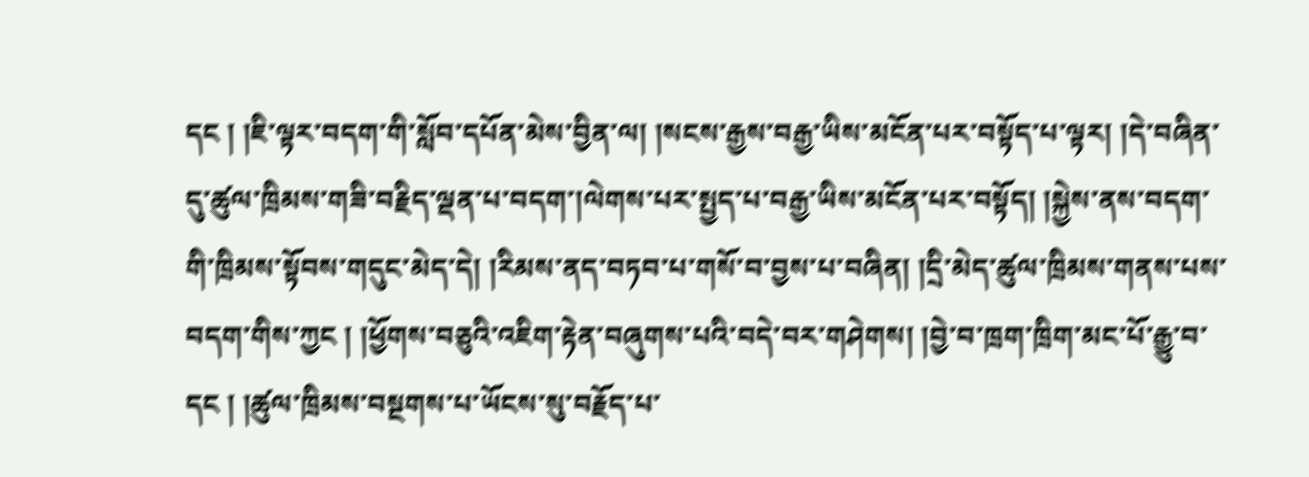དང ། །ཇི་ལྟར་བདག་གི་སློབ་དཔོན་མེས་བྱིན་ལ། །སངས་རྒྱས་བརྒྱ་ཡིས་མངོན་པར་བསྟོད་པ་ལྟར། །དེ་བཞིན་དུ་ཚུལ་ཁྲིམས་གཟི་བརྗིད་ལྡན་པ་བདག་།ལེགས་པར་སྤྱད་པ་བརྒྱ་ཡིས་མངོན་པར་བསྟོད། །སྐྱེས་ནས་བདག་གི་ཁྲིམས་སྟོབས་གདུང་མེད་དེ། །རིམས་ནད་བཏབ་པ་གསོ་བ་བྱས་པ་བཞིན། །དྲི་མེད་ཚུལ་ཁྲིམས་གནས་པས་བདག་གིས་ཀྱང ། །ཕྱོགས་བཅུའི་འཇིག་རྟེན་བཞུགས་པའི་བདེ་བར་གཤེགས། །བྱེ་བ་ཁྲག་ཁྲིག་མང་པོ་རྒྱུ་བ་དང ། །ཚུལ་ཁྲིམས་བསྔགས་པ་ཡོངས་སུ་བརྗོད་པ་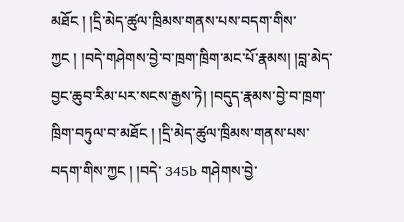མཐོང ། །དྲི་མེད་ཚུལ་ཁྲིམས་གནས་པས་བདག་གིས་ཀྱང ། །བདེ་གཤེགས་བྱེ་བ་ཁྲག་ཁྲིག་མང་པོ་རྣམས། །བླ་མེད་བྱང་ཆུབ་རིམ་པར་སངས་རྒྱས་ཏེ། །བདུད་རྣམས་བྱེ་བ་ཁྲག་ཁྲིག་བཏུལ་བ་མཐོང ། །དྲི་མེད་ཚུལ་ཁྲིམས་གནས་པས་བདག་གིས་ཀྱང ། །བདེ་ 345b གཤེགས་བྱེ་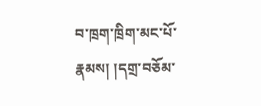བ་ཁྲག་ཁྲིག་མང་པོ་རྣམས། །དགྲ་བཅོམ་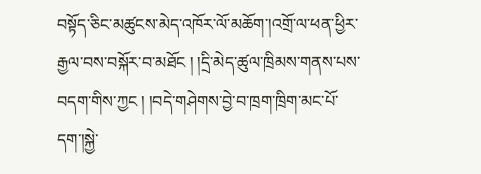བསྟོད་ཅིང་མཚུངས་མེད་འཁོར་ལོ་མཆོག་།འགྲོ་ལ་ཕན་ཕྱིར་རྒྱལ་བས་བསྐོར་བ་མཐོང ། །དྲི་མེད་ཚུལ་ཁྲིམས་གནས་པས་བདག་གིས་ཀྱང ། །བདེ་གཤེགས་བྱེ་བ་ཁྲག་ཁྲིག་མང་པོ་དག་།སྐྱེ་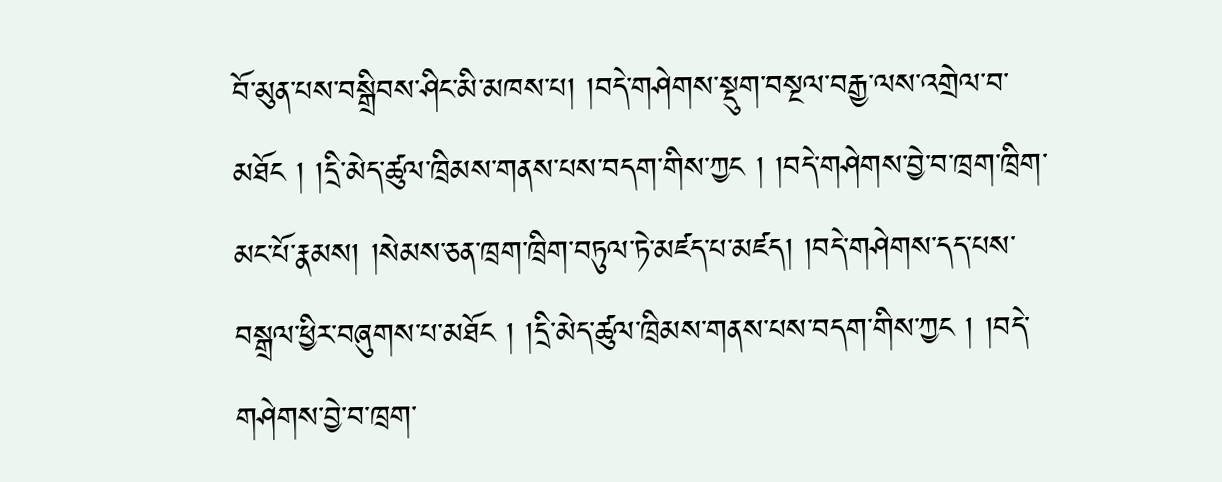བོ་མུན་པས་བསྒྲིབས་ཤིང་མི་མཁས་པ། །བདེ་གཤེགས་སྡུག་བསྔལ་བརྒྱ་ལས་འགྲེལ་བ་མཐོང ། །དྲི་མེད་ཚུལ་ཁྲིམས་གནས་པས་བདག་གིས་ཀྱང ། །བདེ་གཤེགས་བྱེ་བ་ཁྲག་ཁྲིག་མང་པོ་རྣམས། །སེམས་ཅན་ཁྲག་ཁྲིག་བཏུལ་ཏེ་མཛད་པ་མཛད། །བདེ་གཤེགས་དད་པས་བསྒྲལ་ཕྱིར་བཞུགས་པ་མཐོང ། །དྲི་མེད་ཚུལ་ཁྲིམས་གནས་པས་བདག་གིས་ཀྱང ། །བདེ་གཤེགས་བྱེ་བ་ཁྲག་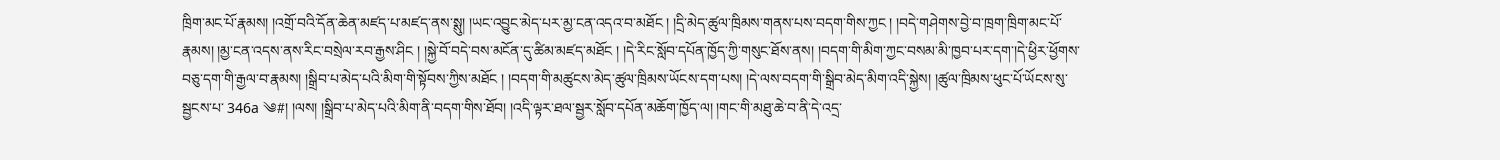ཁྲིག་མང་པོ་རྣམས། །འགྲོ་བའི་དོན་ཆེན་མཛད་པ་མཛད་ནས་སྶུ། །ཡང་འབྱུང་མེད་པར་མྱ་ངན་འདའ་བ་མཐོང ། །དྲི་མེད་ཚུལ་ཁྲིམས་གནས་པས་བདག་གིས་ཀྱང ། །བདེ་གཤེགས་བྱེ་བ་ཁྲག་ཁྲིག་མང་པོ་རྣམས། །མྱ་ངན་འདས་ནས་རིང་བསྲེལ་རབ་རྒྱས་ཤིང ། །སྐྱེ་བོ་བདེ་བས་མངོན་དུ་ཚིམ་མཛད་མཐོང ། །དེ་རིང་སློབ་དཔོན་ཁྱོད་ཀྱི་གསུང་ཐོས་ནས། །བདག་གི་མིག་ཀྱང་བསམ་མི་ཁྱབ་པར་དག་།དེ་ཕྱིར་ཕྱོགས་བཅུ་དག་གི་རྒྱལ་བ་རྣམས། །སྒྲིབ་པ་མེད་པའི་མིག་གི་སྟོབས་ཀྱིས་མཐོང ། །བདག་གི་མཚུངས་མེད་ཚུལ་ཁྲིམས་ཡོངས་དག་པས། །དེ་ལས་བདག་གི་སྒྲིབ་མེད་མིག་འདི་སྐྱེས། །ཚུལ་ཁྲིམས་ཕུང་པོ་ཡོངས་སུ་སྦྱངས་པ་ 346a ༄#། །ལས། །སྒྲིབ་པ་མེད་པའི་མིག་ནི་བདག་གིས་ཐོབ། །འདི་ལྟར་ཐལ་སྦྱར་སློབ་དཔོན་མཆོག་ཁྱོད་ལ། །གང་གི་མཐུ་ཆེ་བ་ནི་དེ་འདྲ་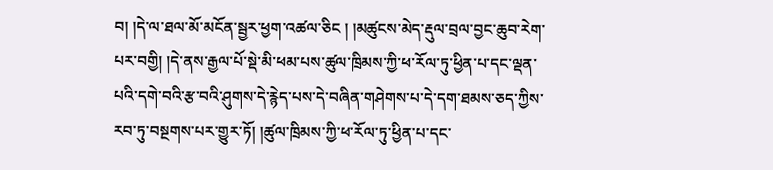བ། །དེ་ལ་ཐལ་མོ་མངོན་སྦྱར་ཕྱག་འཚལ་ཅིང ། །མཚུངས་མེད་རྡུལ་བྲལ་བྱང་ཆུབ་རེག་པར་བགྱི། །དེ་ནས་རྒྱལ་པོ་སྡེ་མི་ཕམ་པས་ཚུལ་ཁྲིམས་ཀྱི་ཕ་རོལ་ཏུ་ཕྱིན་པ་དང་ལྡན་པའི་དགེ་བའི་རྩ་བའི་ཤུགས་དེ་རྙེད་པས་དེ་བཞིན་གཤེགས་པ་དེ་དག་ཐམས་ཅད་ཀྱིས་རབ་ཏུ་བསྔགས་པར་གྱུར་ཏོ། །ཚུལ་ཁྲིམས་ཀྱི་ཕ་རོལ་ཏུ་ཕྱིན་པ་དང་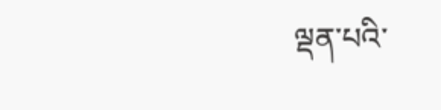ལྡན་པའི་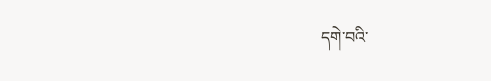དགེ་བའི་